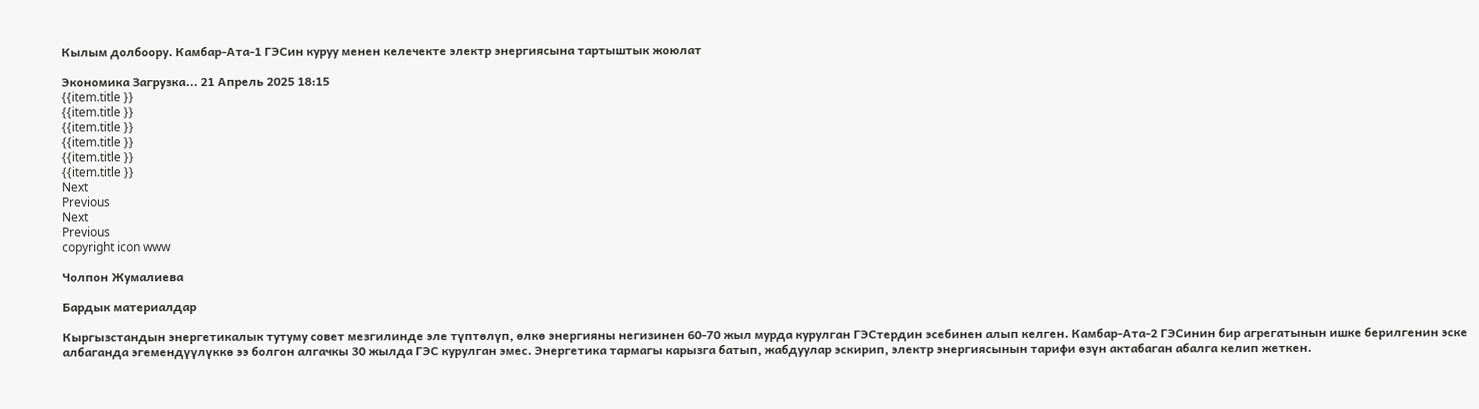Кылым долбоору. Камбар-Ата-1 ГЭСин куруу менен келечекте электр энергиясына тартыштык жоюлат

Экономика Загрузка... 21 Апрель 2025 18:15
{{item.title }}
{{item.title }}
{{item.title }}
{{item.title }}
{{item.title }}
{{item.title }}
Next
Previous
Next
Previous
copyright icon www

Чолпон Жумалиева

Бардык материалдар

Кыргызстандын энергетикалык тутуму совет мезгилинде эле түптөлүп, өлкө энергияны негизинен 60-70 жыл мурда курулган ГЭСтердин эсебинен алып келген. Камбар-Ата-2 ГЭСинин бир агрегатынын ишке берилгенин эске албаганда эгемендүүлүккө ээ болгон алгачкы 30 жылда ГЭС курулган эмес. Энергетика тармагы карызга батып, жабдуулар эскирип, электр энергиясынын тарифи өзүн актабаган абалга келип жеткен.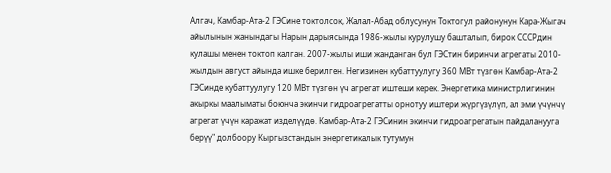Алгач, Камбар-Ата-2 ГЭСине токтолсок, Жалал-Абад облусунун Токтогул районунун Кара-Жыгач айылынын жанындагы Нарын дарыясында 1986-жылы курулушу башталып, бирок СССРдин кулашы менен токтоп калган. 2007-жылы иши жанданган бул ГЭСтин биринчи агрегаты 2010-жылдын август айында ишке берилген. Негизинен кубаттуулугу 360 МВт түзгөн Камбар-Ата-2 ГЭСинде кубаттуулугу 120 МВт түзгөн үч агрегат иштеши керек. Энергетика министрлигинин акыркы маалыматы боюнча экинчи гидроагрегатты орнотуу иштери жүргүзүлүп, ал эми үчүнчү агрегат үчүн каражат изделүүдө. Камбар-Ата-2 ГЭСинин экинчи гидроагрегатын пайдаланууга берүү" долбоору Кыргызстандын энергетикалык тутумун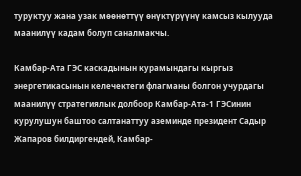туруктуу жана узак мөөнөттүү өнүктүрүүнү камсыз кылууда маанилүү кадам болуп саналмакчы.

Камбар-Ата ГЭС каскадынын курамындагы кыргыз энергетикасынын келечектеги флагманы болгон учурдагы маанилүү стратегиялык долбоор Камбар-Ата-1 ГЭСинин курулушун баштоо салтанаттуу аземинде президент Садыр Жапаров билдиргендей, Камбар-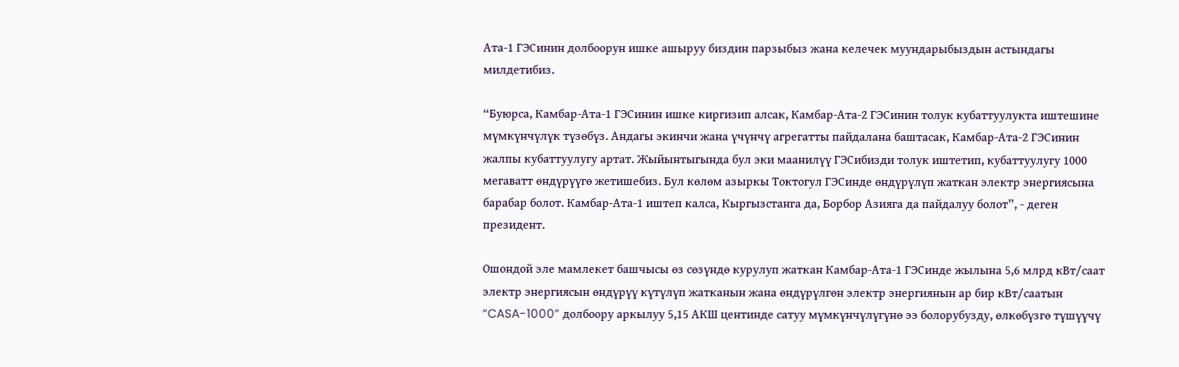Ата-1 ГЭСинин долбоорун ишке ашыруу биздин парзыбыз жана келечек муундарыбыздын астындагы милдетибиз.

“Буюрса, Камбар-Ата-1 ГЭСинин ишке киргизип алсак, Камбар-Ата-2 ГЭСинин толук кубаттуулукта иштешине мүмкүнчүлүк түзөбүз. Андагы экинчи жана үчүнчү агрегатты пайдалана баштасак, Камбар-Ата-2 ГЭСинин жалпы кубаттуулугу артат. Жыйынтыгында бул эки маанилүү ГЭСибизди толук иштетип, кубаттуулугу 1000 мегаватт өндүрүүгө жетишебиз. Бул көлөм азыркы Токтогул ГЭСинде өндүрүлүп жаткан электр энергиясына барабар болот. Камбар-Ата-1 иштеп калса, Кыргызстанга да, Борбор Азияга да пайдалуу болот”, - деген президент.

Ошондой эле мамлекет башчысы өз сөзүндө курулуп жаткан Камбар-Ата-1 ГЭСинде жылына 5,6 млрд кВт/саат электр энергиясын өндүрүү күтүлүп жатканын жана өндүрүлгөн электр энергиянын ар бир кВт/саатын “CASA-1000” долбоору аркылуу 5,15 АКШ центинде сатуу мүмкүнчүлүгүнө ээ болорубузду, өлкөбүзгө түшүүчү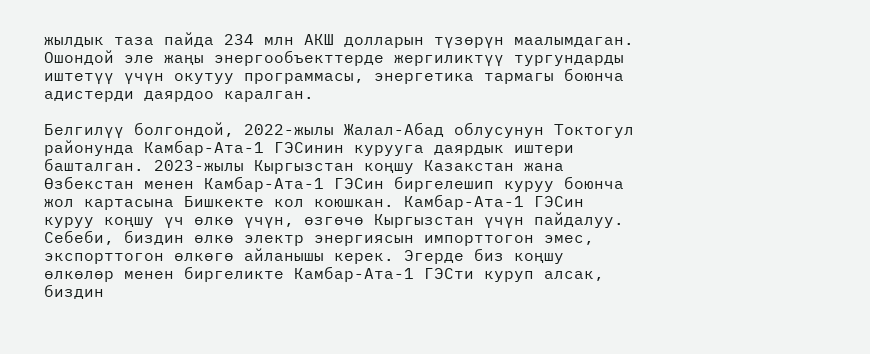жылдык таза пайда 234 млн АКШ долларын түзөрүн маалымдаган. Ошондой эле жаңы энергообъекттерде жергиликтүү тургундарды иштетүү үчүн окутуу программасы, энергетика тармагы боюнча адистерди даярдоо каралган.

Белгилүү болгондой, 2022-жылы Жалал-Абад облусунун Токтогул районунда Камбар-Ата-1 ГЭСинин курууга даярдык иштери башталган. 2023-жылы Кыргызстан коңшу Казакстан жана Өзбекстан менен Камбар-Ата-1 ГЭСин биргелешип куруу боюнча жол картасына Бишкекте кол коюшкан. Камбар-Ата-1 ГЭСин куруу коңшу үч өлкө үчүн, өзгөчө Кыргызстан үчүн пайдалуу. Себеби, биздин өлкө электр энергиясын импорттогон эмес, экспорттогон өлкөгө айланышы керек. Эгерде биз коңшу өлкөлөр менен биргеликте Камбар-Ата-1 ГЭСти куруп алсак, биздин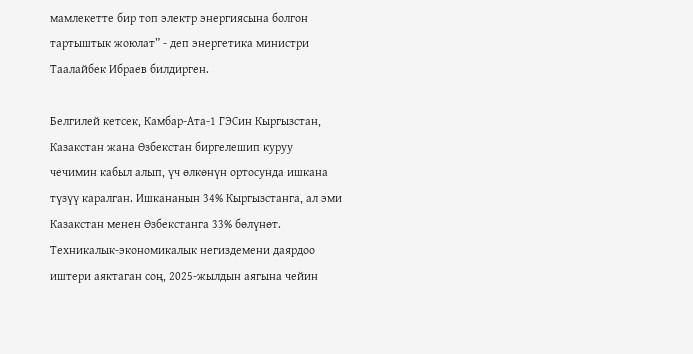мамлекетте бир топ электр энергиясына болгон тартыштык жоюлат” - деп энергетика министри Таалайбек Ибраев билдирген.

Белгилей кетсек, Камбар-Ата-1 ГЭСин Кыргызстан, Казакстан жана Өзбекстан биргелешип куруу чечимин кабыл алып, үч өлкөнүн ортосунда ишкана түзүү каралган. Ишкананын 34% Кыргызстанга, ал эми Казакстан менен Өзбекстанга 33% бөлүнөт. Техникалык-экономикалык негиздемени даярдоо иштери аяктаган соң, 2025-жылдын аягына чейин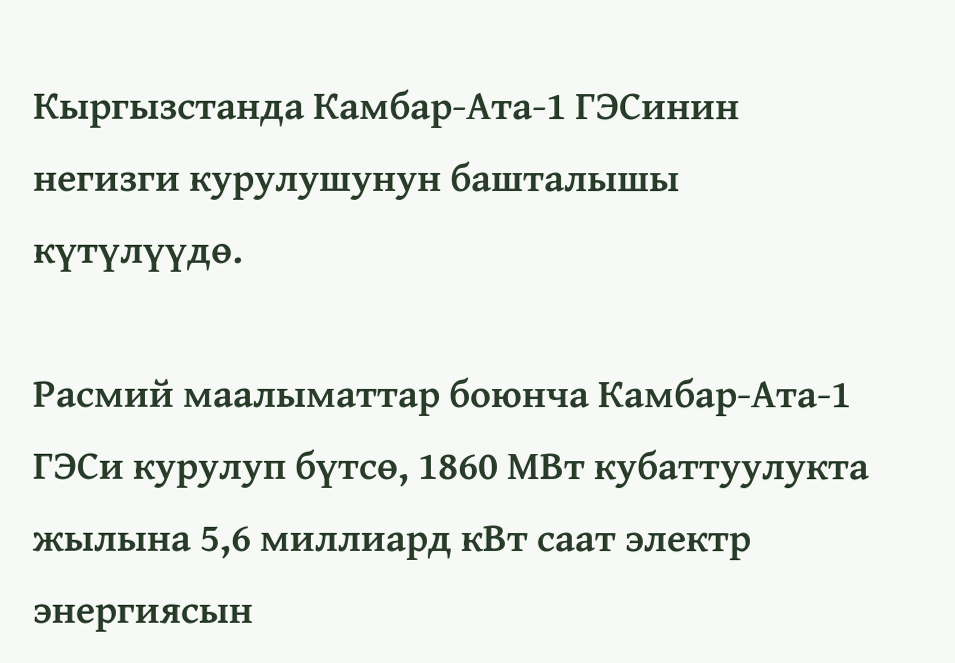Кыргызстанда Камбар-Ата-1 ГЭСинин негизги курулушунун башталышы күтүлүүдө.

Расмий маалыматтар боюнча Камбар-Ата-1 ГЭСи курулуп бүтсө, 1860 МВт кубаттуулукта жылына 5,6 миллиард кВт саат электр энергиясын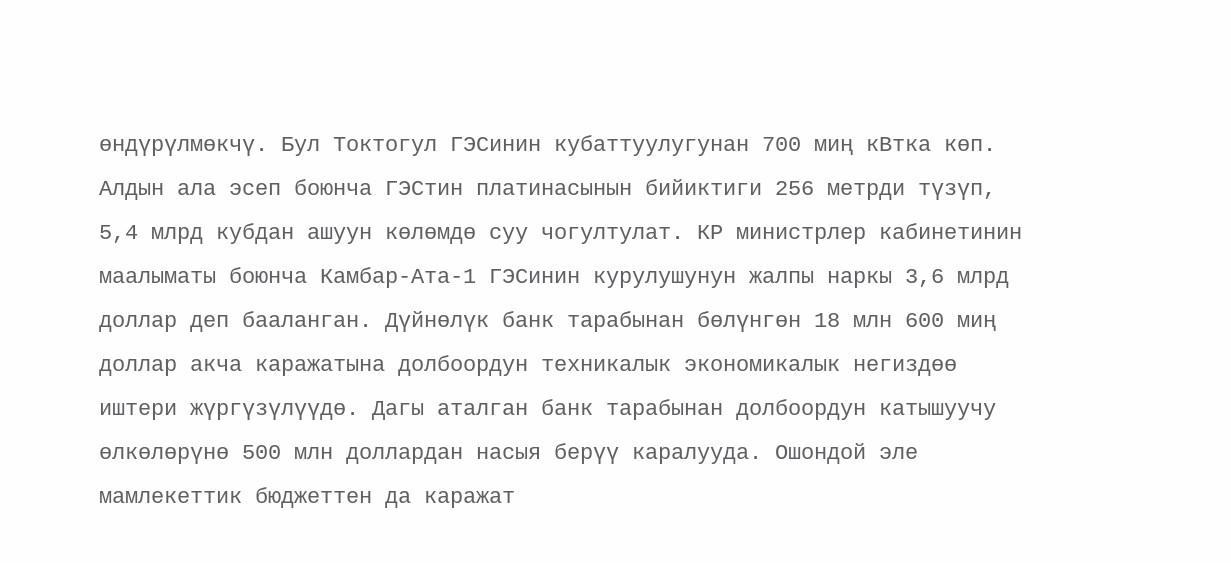өндүрүлмөкчү. Бул Токтогул ГЭСинин кубаттуулугунан 700 миң кВтка көп. Алдын ала эсеп боюнча ГЭСтин платинасынын бийиктиги 256 метрди түзүп, 5,4 млрд кубдан ашуун көлөмдө суу чогултулат. КР министрлер кабинетинин маалыматы боюнча Камбар-Ата-1 ГЭСинин курулушунун жалпы наркы 3,6 млрд доллар деп бааланган. Дүйнөлүк банк тарабынан бөлүнгөн 18 млн 600 миң доллар акча каражатына долбоордун техникалык экономикалык негиздөө иштери жүргүзүлүүдө. Дагы аталган банк тарабынан долбоордун катышуучу өлкөлөрүнө 500 млн доллардан насыя берүү каралууда. Ошондой эле мамлекеттик бюджеттен да каражат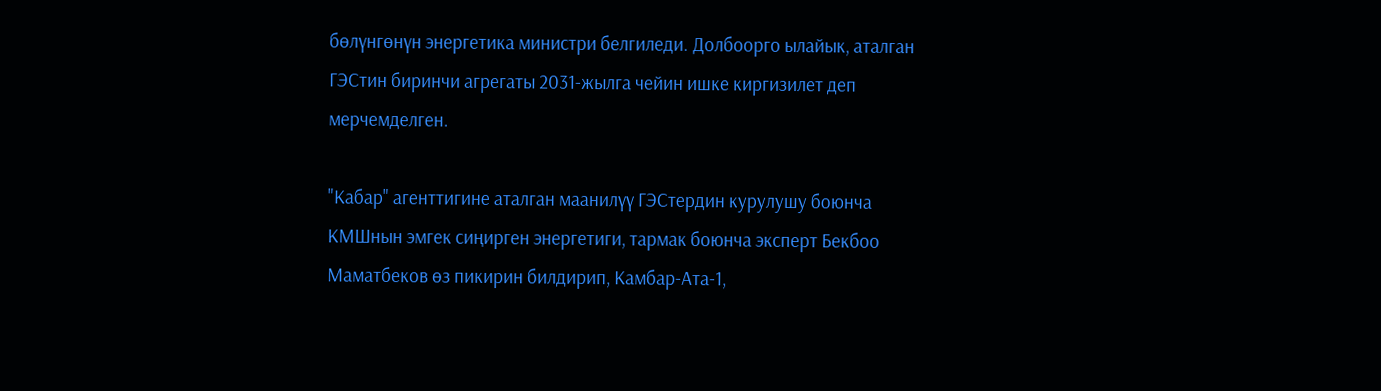бөлүнгөнүн энергетика министри белгиледи. Долбоорго ылайык, аталган ГЭСтин биринчи агрегаты 2031-жылга чейин ишке киргизилет деп мерчемделген.

"Кабар" агенттигине аталган маанилүү ГЭСтердин курулушу боюнча КМШнын эмгек сиңирген энергетиги, тармак боюнча эксперт Бекбоо Маматбеков өз пикирин билдирип, Камбар-Ата-1,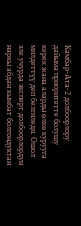Камбар-Ата-2 долбоорлору дайыма приоритетте болушу керек жана аларды өлкө курууга милдеттүү деп белгиледи. Ошол эле учурда эксперт долбоорлордун наркы абдан кымбат болгондуктан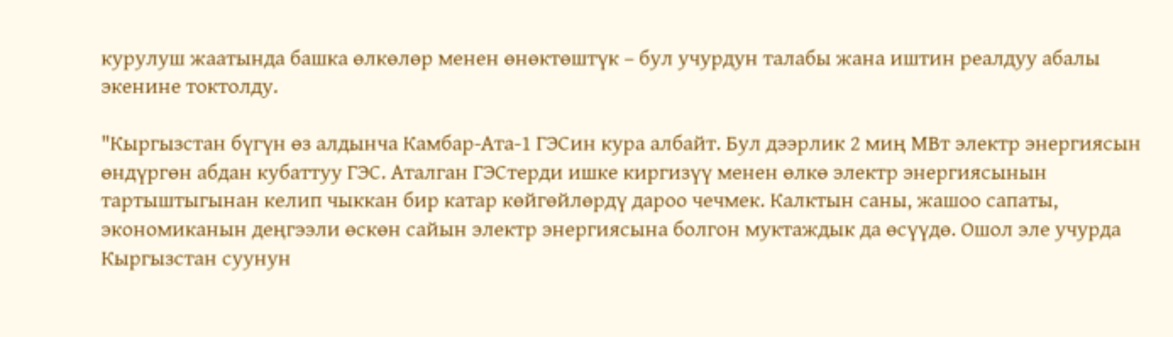курулуш жаатында башка өлкөлөр менен өнөктөштүк – бул учурдун талабы жана иштин реалдуу абалы экенине токтолду.

"Кыргызстан бүгүн өз алдынча Камбар-Ата-1 ГЭСин кура албайт. Бул дээрлик 2 миң МВт электр энергиясын өндүргөн абдан кубаттуу ГЭС. Аталган ГЭСтерди ишке киргизүү менен өлкө электр энергиясынын тартыштыгынан келип чыккан бир катар көйгөйлөрдү дароо чечмек. Калктын саны, жашоо сапаты, экономиканын деңгээли өскөн сайын электр энергиясына болгон муктаждык да өсүүдө. Ошол эле учурда Кыргызстан суунун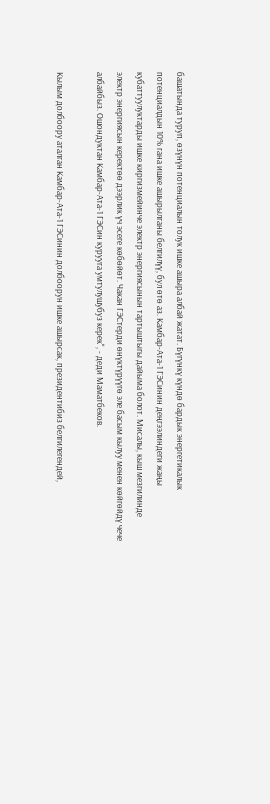башатында туруп, өзүнүн потенциалын толук ишке ашыра албай жатат. Бүгүнкү күндө бардык энергетикалык потенциалдын 10% гана ишке ашырылганы белгилүү, бул өтө аз. Камбар-Ата-1 ГЭСинин деңгээлиндеги жаңы кубаттуулуктарды ишке киргизмейинче электр энергиясынын тартыштыгы дайыма болот. Мисалы, кыш мезгилинде электр энергиясын керектөө дээрлик үч эсеге көбөйөт. Чакан ГЭСтерди өнүктүрүүгө эле басым кылуу менен көйгөйдү чече албайбыз. Ошондуктан Камбар-Ата-1 ГЭСин курууга умтулушубуз керек", - деди Маматбеков.

Кылым долбоору аталган Камбар-Ата-1 ГЭСинин долбоорун ишке ашырсак, президентибиз белгилегендей,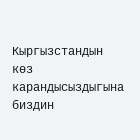Кыргызстандын көз карандысыздыгына биздин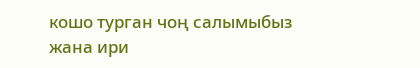кошо турган чоң салымыбыз жана ири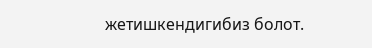жетишкендигибиз болот.